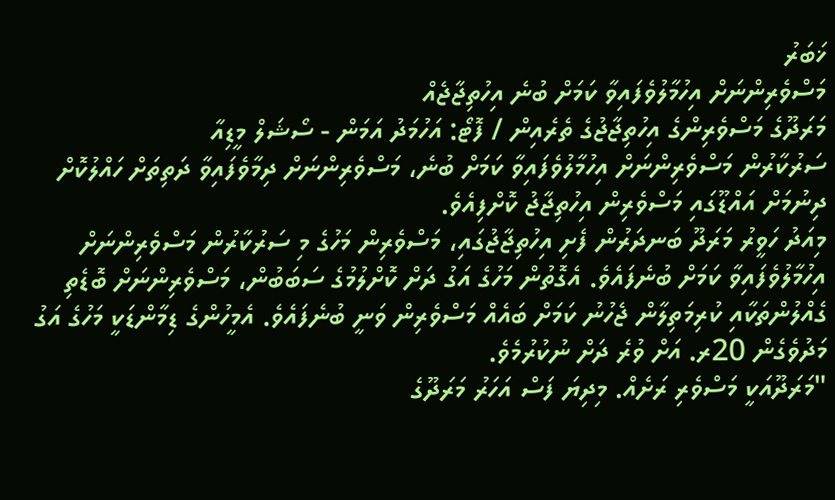ޚަބަރު
މަސްވެރިންނަށް އިހުމާލުވެފައިވާ ކަމަށް ބުނެ އިހުތިޖާޖެއް
މަރަދޫގެ މަސްވެރިންގެ އިހުތިޖާޖުގެ ތެރެއިން / ފޮޓޯ: އަހުމަދު އަމަން - ސޯޝަލް މީޑިއާ
ސަރުކާރުން މަސްވެރިންނަށް އިހުމާލުވެފައިވާ ކަމަށް ބުނެ، މަސްވެރިންނަށް ދިމާވެފައިވާ ދަތިތަށް ހައްލުކޮށް ދިނުމަށް އައްޑޫގައި މަސްވެރިން އިހުތިޖާޖު ކޮށްފިއެވެ.
މިއަދު ހަވީރު މަރަދޫ ބަނދަރުން ފެށި އިހުތިޖާޖުގައި، މަސްވެރިން މަހުގެ މި ސަރުކާރުން މަސްވެރިންނަށް އިހުމާލުވެފައިވާ ކަމަށް ބުނެފައެވެ. އެގޮތުން މަހުގެ އަގު ދަށް ކޮށްލުމުގެ ސަބަބުން، މަސްވެރިންނަށް ބޮޑެތި ގެއްލުންތަކާއި ކުރިމަތިލާން ޖެހުނު ކަމަށް ބައެއް މަސްވެރިން ވަނީ ބުނެފައެވެ. އެމީހުންގެ ޑިމާންޑަކީ މަހުގެ އަގު މަދުވެގެން 20ރ. އަށް ވުރެ ދަށް ނުކުރުމެވެ.
"މަރަދޫއަކީ މަސްވެރި ރަށެއް. މިދިޔަ ފަސް އަހަރު މަރަދޫގެ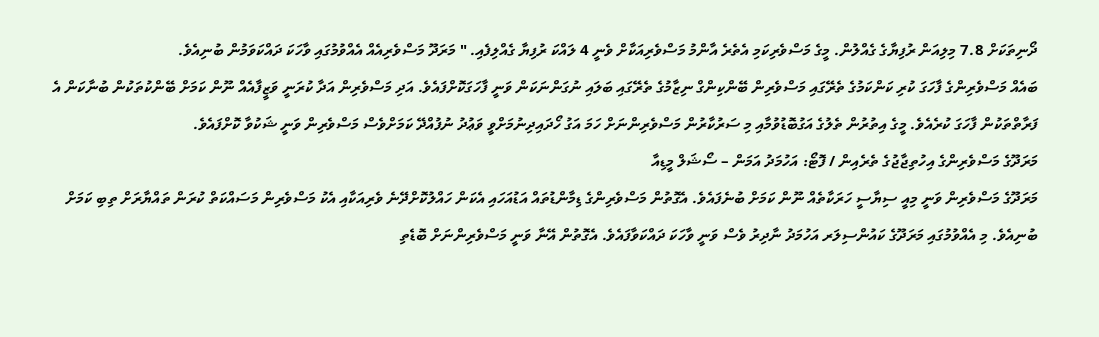ދޯނިތަކަށް 7.8 މިލިއަން ރުފިޔާގެ ގެއްލުން. މީގެ މަސްވެރިކަމި އެތެރެ އާންމު މަސްވެރިއަކާށް ވެނީ 4 ލައްކަ ރުފިޔާ ގެއްލިފެއި. " މަރަދޫ މަސްވެރިއެއް އެއްވުމުގައި ވާހަކަ ދައްކަވަމުން ބުނިއެވެ.
ބައެއް މަސްވެރިންގެ ފާހަގަ ކުރި ކަންކަމުގެ ތެރޭގައި މަސްވެރިން ބޭންކިންގް ނިޒާމުގެ ތެރޭގައި ބަލައި ނުގަންނަކަން ވަނީ ފާހަގަކޮށްފައެވެ. އަދި މަސްވެރިން އަދާ ކުރަނީ ވަޒީފާއެއް ނޫން ކަމަށް ބޭންކުތަކުން ބުނާކަން އެ ފަރާތްތަކުން ފާހަގަ ކުރެއެވެ. މީގެ އިތުރުން ތެލުގެ އަގުބޮޑުވުމާއި މި ސަރުކާރުން މަސްވެރިންނަށް ހަމަ އަގު ހޯދައިދިނުމަށްވީ ވަޢުދު ނުފުއްދޭ ކަމަށްވެސް މަސްވެރިން ވަނީ ޝަކުވާ ކޮށްފައެވެ.
މަރަދޫގެ މަސްވެރިންގެ އިހުތިޖާޖުގެ ތެރެއިން / ފޮޓޯ: އަހުމަދު އަމަން – ސޯޝަލް މީޑިއާ
މަރަދޫގެ މަސްވެރިން ވަނީ މިއީ ސިޔާސީ ހަރަކާތެއް ނޫން ކަމަށް ބުނެފައެވެ. އެގޮތުން މަސްވެރިންގެ ޑިމާންޑުތައް އަޑުއަހައި އެކަން ހައްލުކޮށްދޭނެ ވެރިއަކާއި އެކު މަސްވެރިން މަސައްކަތް ކުރަން ތައްޔާރަށް ތިބި ކަމަށް ބުނިއެވެ. މި އެއްވުމުގައި މަރަދޫގެ ކައުންސިލަރ އަހުމަދު ނާދިރު ވެސް ވަނީ ވާހަކަ ދައްކަވާފައެވެ. އެގޮތުން އޭނާ ވަނީ މަސްވެރިންނަށް ބޮޑެތި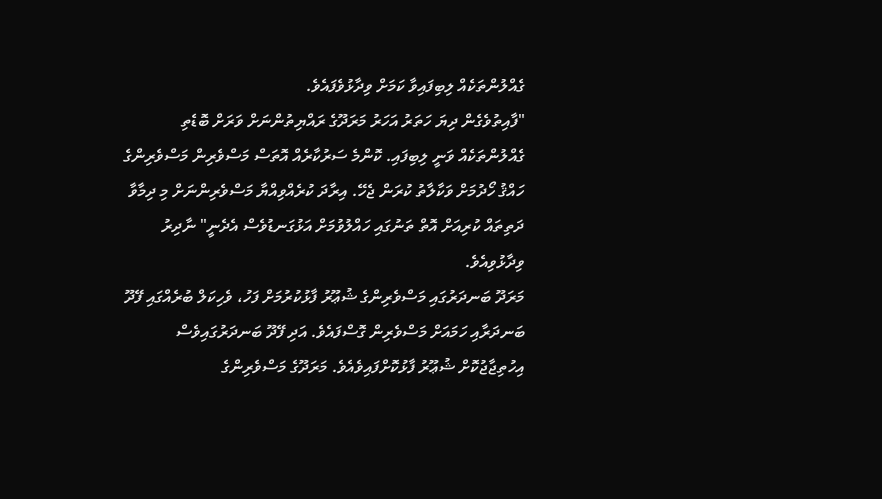ގެއްލުންތަކެއް ލިބިފައިވާ ކަމަށް ވިދާޅުވެފައެވެ.
"ފާއިތުވެގެން ދިޔަ ހަތަރު އަހަރު މަރަދޫގެ ރައްޔިތުންނަށް ވަރަށް ބޮޑެތި ގެއްލުންތަކެއް ވަނީ ލިބިފައި. ކޮންމެ ސަރުކާރެއް އޮތަސް މަސްވެރިން މަސްވެރިންގެ ހައްޤު ހޯދުމަށް ވަކާލާތު ކުރަން ޖެހޭ. އިރާދަ ކުރެއްވިއްޔާ މަސްވެރިންނަށް މި ދިމާވާ ދަތިތައް ކުރިއަށް އޮތް ތަނުގައި ހައްލުވުމަށް އަޅުގަނޑުވެސް އެދެނީ" ނާދިރު ވިދާޅުވިއެވެ.
މަރަދޫ ބަނދަރުގައި މަސްވެރިންގެ ޝުޢޫރު ފާޅުކުރުމަށް ފަހު، ވެހިކަލް ބުރެއްގައި ފޭދޫ ބަނދަރާއި ހަމައަށް މަސްވެރިން ގޮސްފައެވެ. އަދި ފޭދޫ ބަނދަރުގައިވެސް އިހުތިޖާޖުކޮށް ޝުޢޫރު ފާޅުކޮށްފައިވެއެވެ. މަރަދޫގެ މަސްވެރިންގެ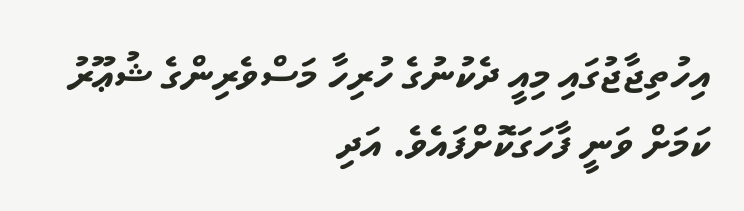އިހުތިޖާޖުގައި މިއީ ދެކުނުގެ ހުރިހާ މަސްވެރިންގެ ޝުޢޫރު ކަމަށް ވަނީ ފާހަގަކޮށްފައެވެ. އަދި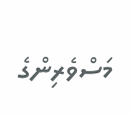މަސްވެރިންގެ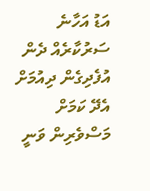އަޑު އަހާނެ ސަރުކާރެއް ދެން އުފެދިގެން ދިއުމަށް އެދޭ ކަމަށް މަސްވެރިން ވަނީ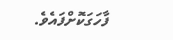ފާހަގަކޮށްފައެވެ.